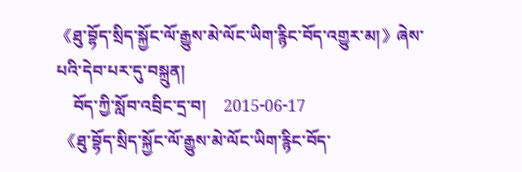《ཐུ་བྷོད་སྲིད་སྐྱོང་ལོ་རྒྱུས་མེ་ལོང་ཡིག་རྙིང་བོད་འགྱུར་མ།》ཞེས་པའི་དེབ་པར་དུ་བསྐྲུན།
    བོད་ཀྱི་སློབ་འབྲིང་དྲ་བ།    2015-06-17
 《ཐུ་བྷོད་སྲིད་སྐྱོང་ལོ་རྒྱུས་མེ་ལོང་ཡིག་རྙིང་བོད་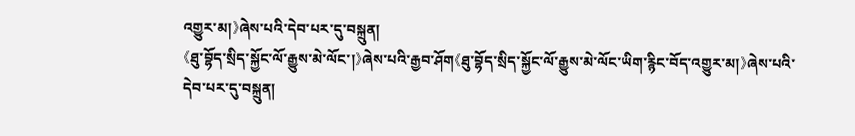འགྱུར་མ།》ཞེས་པའི་དེབ་པར་དུ་བསྐྲུན།
《ཐུ་བྷོད་སྲིད་སྐྱོང་ལོ་རྒྱུས་མེ་ལོང་།》ཞེས་པའི་རྒྱབ་ཤོག《ཐུ་བྷོད་སྲིད་སྐྱོང་ལོ་རྒྱུས་མེ་ལོང་ཡིག་རྙིང་བོད་འགྱུར་མ།》ཞེས་པའི་དེབ་པར་དུ་བསྐྲུན།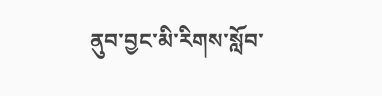ནུབ་བྱང་མི་རིགས་སློབ་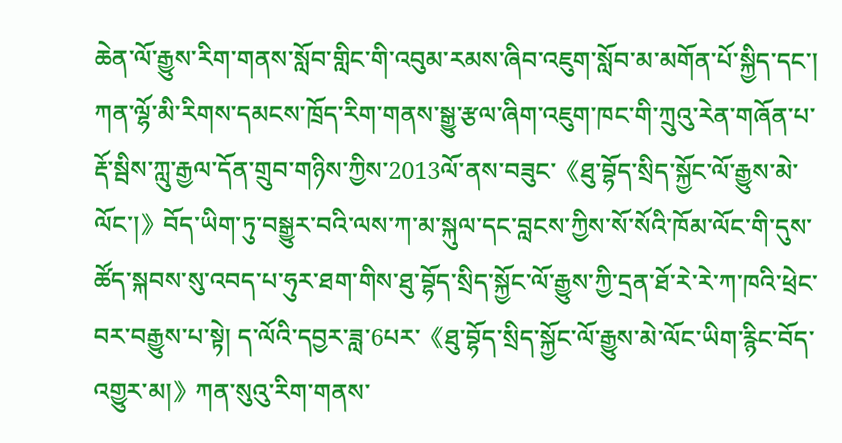ཆེན་ལོ་རྒྱུས་རིག་གནས་སློབ་གླིང་གི་འབུམ་རམས་ཞིབ་འཇུག་སློབ་མ་མགོན་པོ་སྐྱིད་དང་། ཀན་ལྷོ་མི་རིགས་དམངས་ཁྲོད་རིག་གནས་སྒྱུ་རྩལ་ཞིག་འཇུག་ཁང་གི་ཀྲུའུ་རེན་གཞོན་པ་རྡོ་སྦིས་ཀླུ་རྒྱལ་དོན་གྲུབ་གཉིས་ཀྱིས་2013ལོ་ནས་བཟུང་《ཐུ་བྷོད་སྲིད་སྐྱོང་ལོ་རྒྱུས་མེ་ལོང་།》བོད་ཡིག་ཏུ་བསྒྱུར་བའི་ལས་ཀ་མ་སྐུལ་དང་བླངས་ཀྱིས་སོ་སོའི་ཁོམ་ལོང་གི་དུས་ཚོད་སྐབས་སུ་འབད་པ་ཧུར་ཐག་གིས་ཐུ་བྷོད་སྲིད་སྐྱོང་ལོ་རྒྱུས་ཀྱི་དྲན་ཐོ་རེ་རེ་ཀ་ཁའི་ཕྲེང་བར་བརྒྱུས་པ་སྟེ། ད་ལོའི་དབྱར་ཟླ་6པར་《ཐུ་བྷོད་སྲིད་སྐྱོང་ལོ་རྒྱུས་མེ་ལོང་ཡིག་རྙིང་བོད་འགྱུར་མ།》ཀན་སུའུ་རིག་གནས་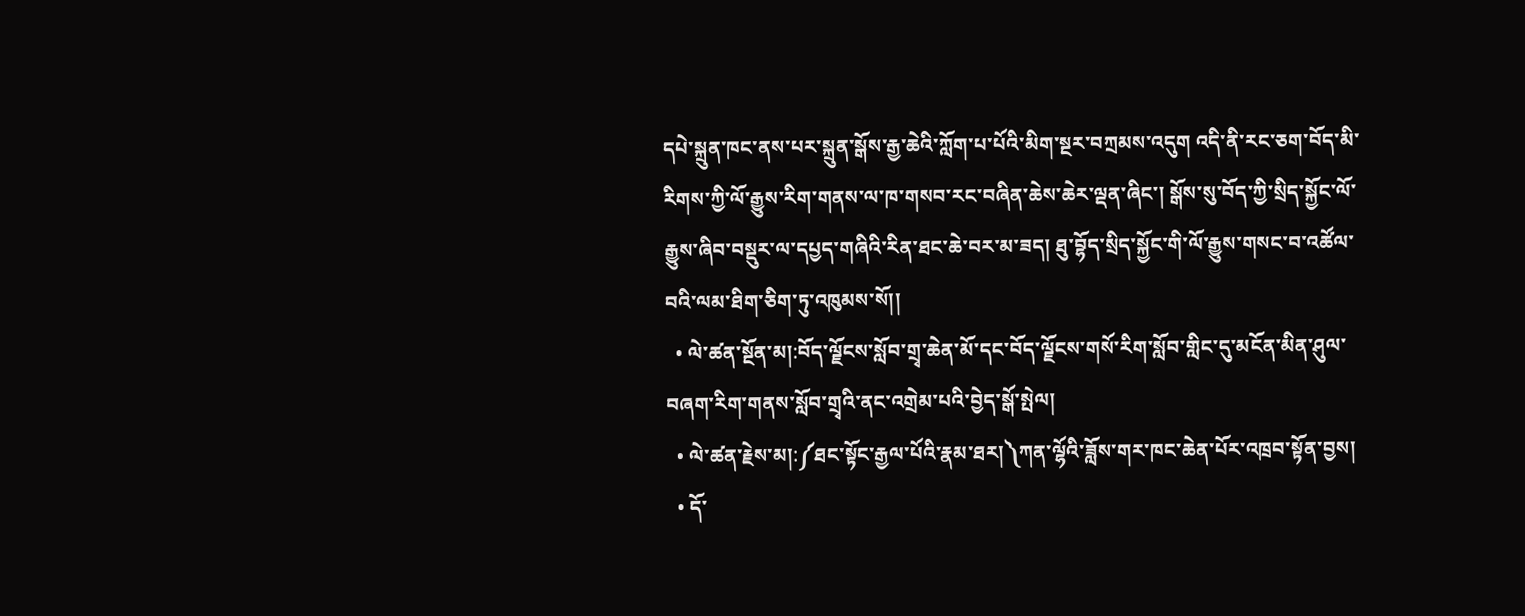དཔེ་སྐྲུན་ཁང་ནས་པར་སྐྲུན་སྒོས་རྒྱ་ཆེའི་ཀློག་པ་པོའི་མིག་སྔར་བཀྲམས་འདུག འདི་ནི་རང་ཅག་བོད་མི་རིགས་ཀྱི་ལོ་རྒྱུས་རིག་གནས་ལ་ཁ་གསབ་རང་བཞིན་ཆེས་ཆེར་ལྡན་ཞིང་། སྒོས་སུ་བོད་ཀྱི་སྲིད་སྐྱོང་ལོ་རྒྱུས་ཞིབ་བསྡུར་ལ་དཔྱད་གཞིའི་རིན་ཐང་ཆེ་བར་མ་ཟད། ཐུ་བྷོད་སྲིད་སྐྱོང་གི་ལོ་རྒྱུས་གསང་བ་འཚོལ་བའི་ལམ་ཐིག་ཅིག་ཏུ་འཁུམས་སོ།།
  • ལེ་ཚན་སྔོན་མ།:བོད་ལྗོངས་སློབ་གྲྭ་ཆེན་མོ་དང་བོད་ལྗོངས་གསོ་རིག་སློབ་གླིང་དུ་མངོན་མིན་ཤུལ་བཞག་རིག་གནས་སློབ་གྲྭའི་ནང་འགྲེམ་པའི་བྱེད་སྒོ་སྤེལ།
  • ལེ་ཚན་རྗེས་མ།:༼ཐང་སྟོང་རྒྱལ་པོའི་རྣམ་ཐར།༽ཀན་ལྷོའི་ཟློས་གར་ཁང་ཆེན་པོར་འཁྲབ་སྟོན་བྱས།
  • དོ་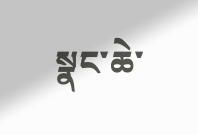སྣང་ཆེ་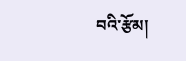བའི་རྩོམ།